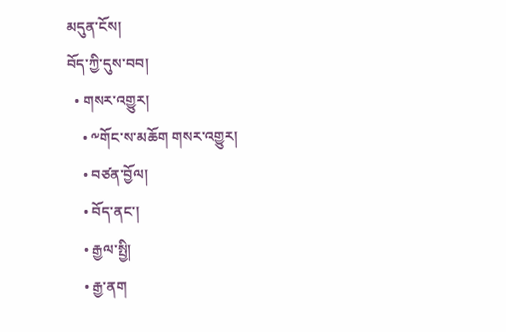མདུན་ངོས།
བོད་ཀྱི་དུས་བབ།
  • གསར་འགྱུར།
    • ༸གོང་ས་མཆོག གསར་འགྱུར།
    • བཙན་བྱོལ།
    • བོད་ནང་།
    • རྒྱལ་སྤྱི།
    • རྒྱ་ནག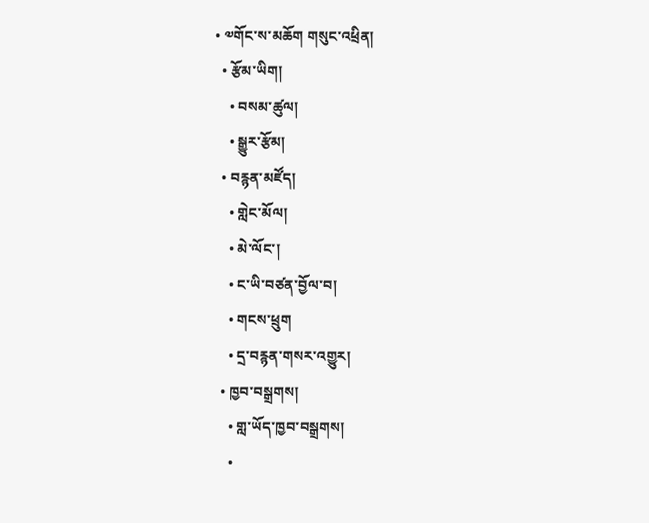• ༧གོང་ས་མཆོག གསུང་འཕྲིན།
  • རྩོམ་ཡིག།
    • བསམ་ཚུལ།
    • སྒྱུར་རྩོམ།
  • བརྙན་མཛོད།
    • གླེང་མོལ།
    • མེ་ལོང་།
    • ང་ཡི་བཙན་བྱོལ་བ།
    • གངས་ཕྲུག
    • དྲ་བརྙན་གསར་འགྱུར།
  • ཁྱབ་བསྒྲགས།
    • གླ་ཡོད་ཁྱབ་བསྒྲགས།
    •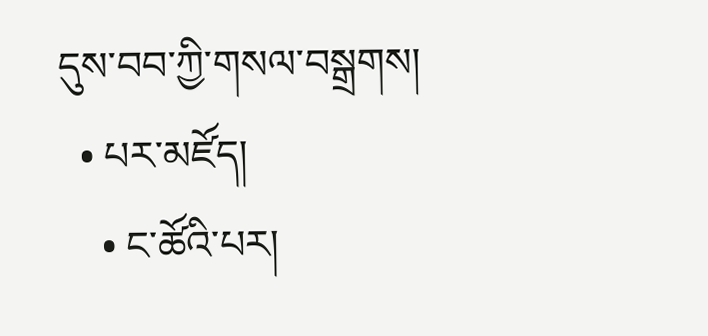དུས་བབ་ཀྱི་གསལ་བསྒྲགས།
  • པར་མཛོད།
    • ང་ཚོའི་པར།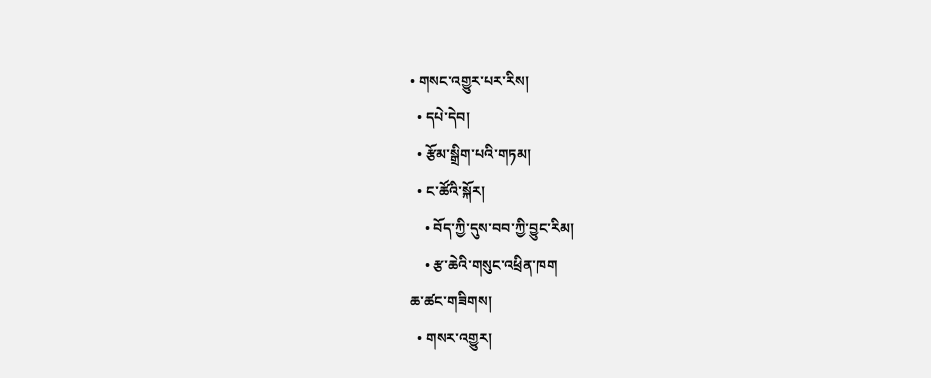• གསང་འགྱུར་པར་རིས།
  • དཔེ་དེབ།
  • རྩོམ་སྒྲིག་པའི་གཏམ།
  • ང་ཚོའི་སྐོར།
    • བོད་ཀྱི་དུས་བབ་ཀྱི་བྱུང་རིམ།
    • རྩ་ཆེའི་གསུང་འཕྲིན་ཁག
ཆ་ཚང་གཟིགས།
  • གསར་འགྱུར།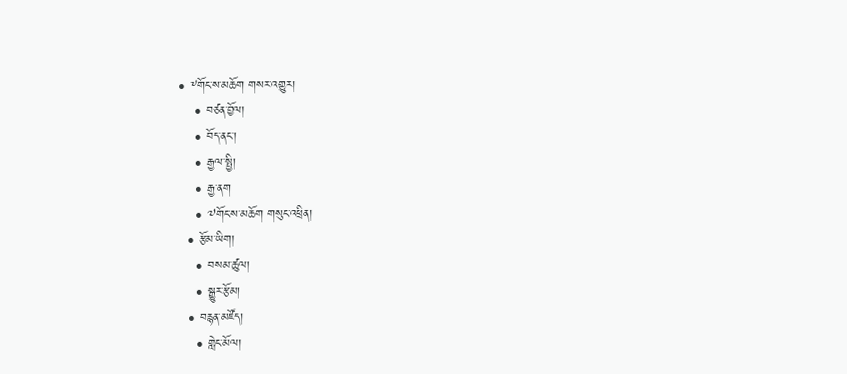• ༸གོང་ས་མཆོག གསར་འགྱུར།
    • བཙན་བྱོལ།
    • བོད་ནང་།
    • རྒྱལ་སྤྱི།
    • རྒྱ་ནག
    • ༧གོང་ས་མཆོག གསུང་འཕྲིན།
  • རྩོམ་ཡིག།
    • བསམ་ཚུལ།
    • སྒྱུར་རྩོམ།
  • བརྙན་མཛོད།
    • གླེང་མོལ།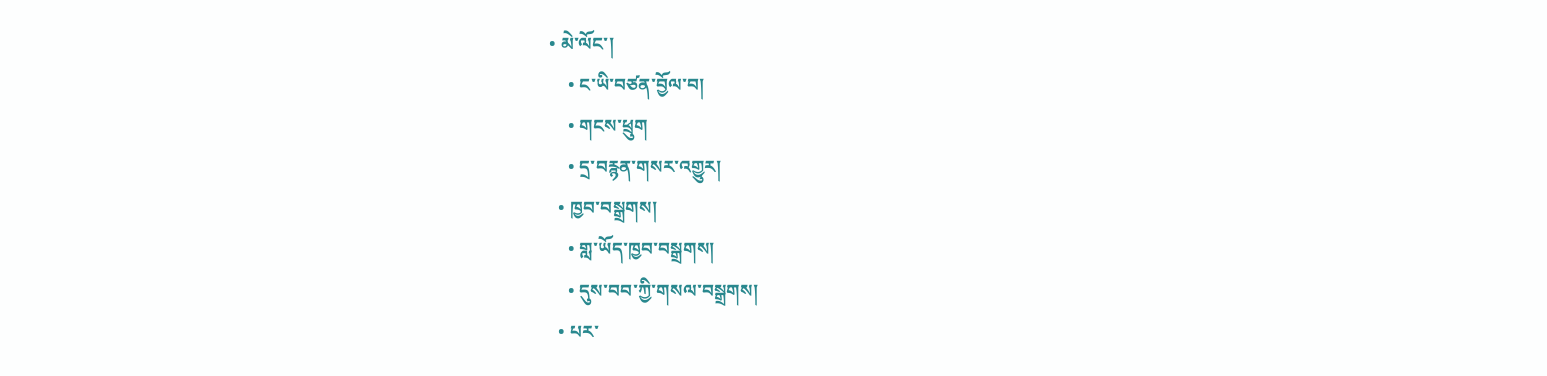• མེ་ལོང་།
    • ང་ཡི་བཙན་བྱོལ་བ།
    • གངས་ཕྲུག
    • དྲ་བརྙན་གསར་འགྱུར།
  • ཁྱབ་བསྒྲགས།
    • གླ་ཡོད་ཁྱབ་བསྒྲགས།
    • དུས་བབ་ཀྱི་གསལ་བསྒྲགས།
  • པར་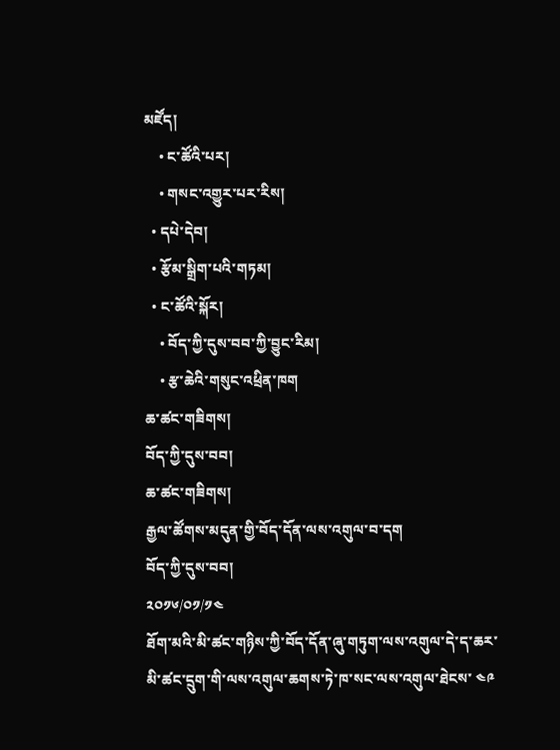མཛོད།
    • ང་ཚོའི་པར།
    • གསང་འགྱུར་པར་རིས།
  • དཔེ་དེབ།
  • རྩོམ་སྒྲིག་པའི་གཏམ།
  • ང་ཚོའི་སྐོར།
    • བོད་ཀྱི་དུས་བབ་ཀྱི་བྱུང་རིམ།
    • རྩ་ཆེའི་གསུང་འཕྲིན་ཁག
ཆ་ཚང་གཟིགས།
བོད་ཀྱི་དུས་བབ།
ཆ་ཚང་གཟིགས།
རྒྱལ་ཚོགས་མདུན་གྱི་བོད་དོན་ལས་འགུལ་བ་དག
བོད་ཀྱི་དུས་བབ།
༢༠༡༦/༠༡/༡༤
ཐོག་མའི་མི་ཚང་གཉིས་ཀྱི་བོད་དོན་ཞུ་གཏུག་ལས་འགུལ་དེ་ད་ཆར་མི་ཚང་དྲུག་གི་ལས་འགུལ་ཆགས་ཏེ་ཁ་སང་ལས་འགུལ་ཐེངས་ ༤༩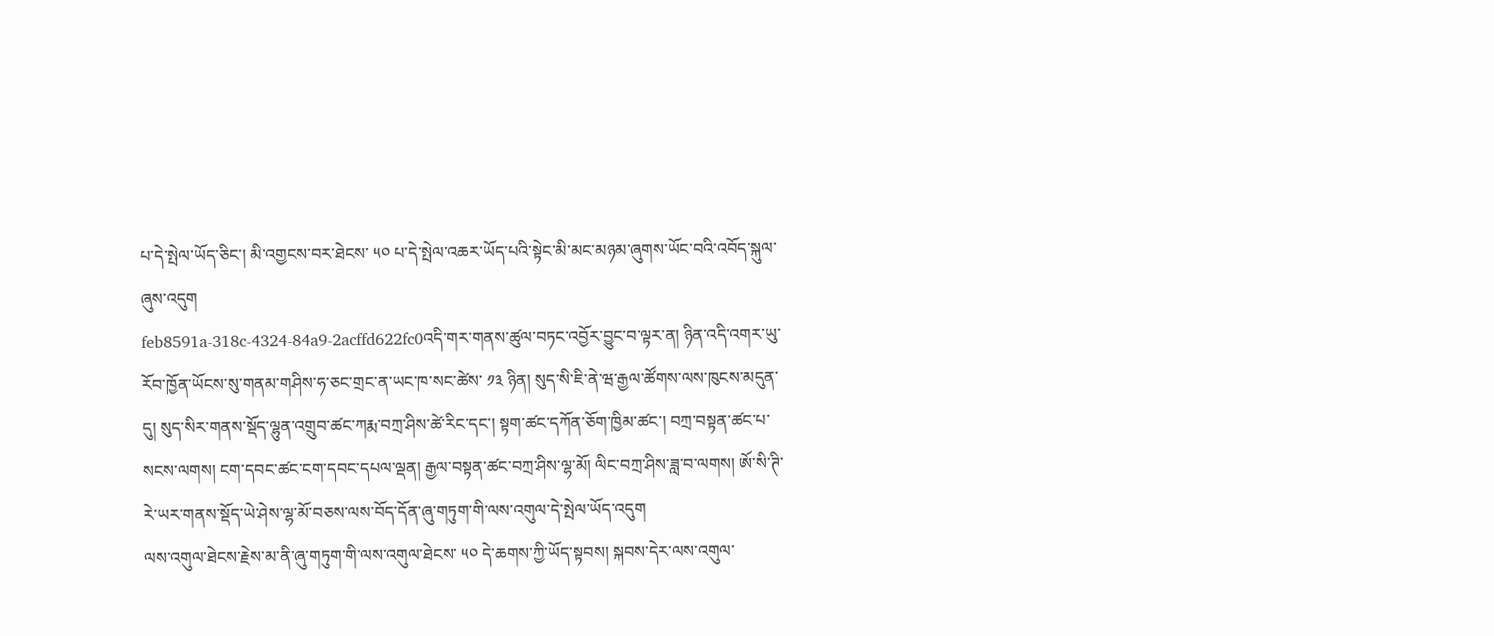པ་དེ་སྤེལ་ཡོད་ཅིང་། མི་འགྱངས་བར་ཐེངས་ ༥༠ པ་དེ་སྤེལ་འཆར་ཡོད་པའི་སྟེང་མི་མང་མཉམ་ཞུགས་ཡོང་བའི་འབོད་སྐུལ་ཞུས་འདུག
feb8591a-318c-4324-84a9-2acffd622fc0འདི་གར་གནས་ཚུལ་བཏང་འབྱོར་བྱུང་བ་ལྟར་ན། ཉིན་འདི་འགར་ཡུ་རོབ་ཁྱོན་ཡོངས་སུ་གནམ་གཤིས་ཧ་ཅང་གྲང་ན་ཡང་ཁ་སང་ཚེས་ ༡༣ ཉིན། སུད་སི་ཇི་ནེ་ཝ་རྒྱལ་ཚོགས་ལས་ཁུངས་མདུན་དུ། སུད་སིར་གནས་སྡོད་ལྷུན་འགྲུབ་ཚང་ཀརྨ་བཀྲ་ཤིས་ཚེ་རིང་དང་། སྟག་ཚང་དཀོན་ཅོག་ཁྱིམ་ཚང་། བཀྲ་བསྟན་ཚང་པ་སངས་ལགས། ངག་དབང་ཚང་ངག་དབང་དཔལ་ལྡན། རྒྱལ་བསྟན་ཚང་བཀྲ་ཤིས་ལྷ་མོ། ལིང་བཀྲ་ཤིས་ཟླ་བ་ལགས། ཨོ་སི་ཊི་རེ་ཡར་གནས་སྡོད་ཡེ་ཤེས་ལྷ་མོ་བཅས་ལས་བོད་དོན་ཞུ་གཏུག་གི་ལས་འགུལ་དེ་སྤེལ་ཡོད་འདུག
ལས་འགུལ་ཐེངས་རྗེས་མ་ནི་ཞུ་གཏུག་གི་ལས་འགུལ་ཐེངས་ ༥༠ དེ་ཆགས་ཀྱི་ཡོད་སྟབས། སྐབས་དེར་ལས་འགུལ་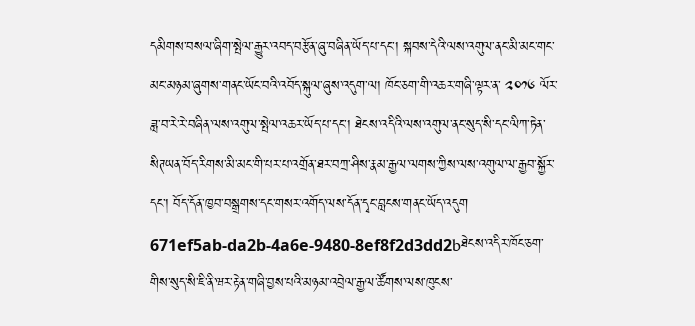དམིགས་བསལ་ཞིག་སྤེལ་རྒྱུར་འབད་བརྩོན་ཞུ་བཞིན་ཡོད་པ་དང་། སྐབས་དེའི་ལས་འགུལ་ནང་མི་མང་གང་མང་མཉམ་ཞུགས་གནང་ཡོང་བའི་འབོད་སྐུལ་ཞུས་འདུག་ལ། ཁོང་ཅག་གི་འཆར་གཞི་ལྟར་ན་ ༢༠༡༦ ལོར་ཟླ་བ་རེ་རེ་བཞིན་ལས་འགུལ་སྤེལ་འཆར་ཡོད་པ་དང་། ཐེངས་འདིའི་ལས་འགུལ་ནང་སུད་སི་དང་ལིཀ་ཏེན་སིཊཡན་བོད་རིགས་མི་མང་གི་པར་པ་འགྲོན་ཐར་བཀྲ་ཤིས་རྣམ་རྒྱལ་ལགས་ཀྱིས་ལས་འགུལ་ལ་རྒྱབ་སྐྱོར་དང་། བོད་དོན་ཁྱབ་བསྒྲགས་དང་གསར་འགོད་ལས་དོན་དྭང་བླངས་གནང་ཡོད་འདུག
671ef5ab-da2b-4a6e-9480-8ef8f2d3dd2bཐེངས་འདིར་ཁོང་ཅག་གིས་སུད་སི་ཇི་ནི་ཝར་རྟེན་གཞི་བྱས་པའི་མཉམ་འབྲེལ་རྒྱལ་ཚོགས་ལས་ཁུངས་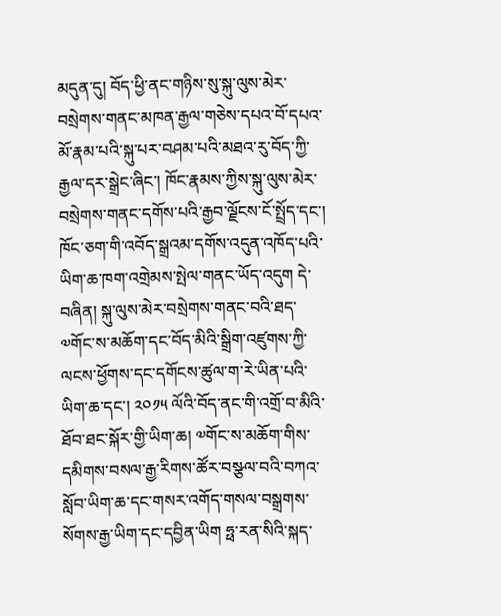མདུན་དུ། བོད་ཕྱི་ནང་གཉིས་སུ་སྐུ་ལུས་མེར་བསྲེགས་གནང་མཁན་རྒྱལ་གཅེས་དཔའ་བོ་དཔའ་མོ་རྣམ་པའི་སྐུ་པར་བཤམ་པའི་མཐའ་རུ་བོད་ཀྱི་རྒྱལ་དར་སྒྲེང་ཞིང་། ཁོང་རྣམས་ཀྱིས་སྐུ་ལུས་མེར་བསྲེགས་གནང་དགོས་པའི་རྒྱབ་ལྗོངས་ངོ་སྤྲོད་དང་། ཁོང་ཅག་གི་འབོད་སྒྲའམ་དགོས་འདུན་འཁོད་པའི་ཡིག་ཆ་ཁག་འགྲེམས་སྤེལ་གནང་ཡོད་འདུག དེ་བཞིན། སྐུ་ལུས་མེར་བསྲེགས་གནང་བའི་ཐད་༧གོང་ས་མཆོག་དང་བོད་མིའི་སྒྲིག་འཛུགས་ཀྱི་ལངས་ཕྱོགས་དང་དགོངས་ཚུལ་ག་རེ་ཡིན་པའི་ཡིག་ཆ་དང་། ༢༠༡༥ ལོའི་བོད་ནང་གི་འགྲོ་བ་མིའི་ཐོབ་ཐང་སྐོར་གྱི་ཡིག་ཆ། ༧གོང་ས་མཆོག་གིས་དམིགས་བསལ་རྒྱ་རིགས་ཚོར་བསྩལ་བའི་བཀའ་སློབ་ཡིག་ཆ་དང་གསར་འགོད་གསལ་བསྒྲགས་སོགས་རྒྱ་ཡིག་དང་དབྱིན་ཡིག ཧྥ་རན་སིའི་སྐད་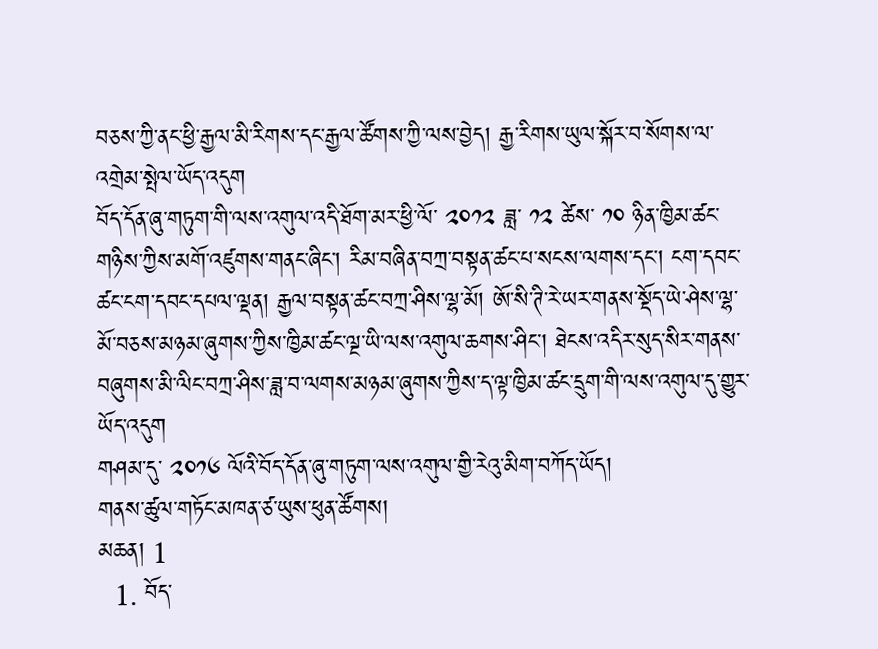བཅས་ཀྱི་ནང་ཕྱི་རྒྱལ་མི་རིགས་དང་རྒྱལ་ཚོགས་ཀྱི་ལས་བྱེད། རྒྱ་རིགས་ཡུལ་སྐོར་བ་སོགས་ལ་འགྲེམ་སྤེལ་ཡོད་འདུག
བོད་དོན་ཞུ་གཏུག་གི་ལས་འགུལ་འདི་ཐོག་མར་ཕྱི་ལོ་ ༢༠༡༢ ཟླ་ ༡༢ ཚེས་ ༡༠ ཉིན་ཁྱིམ་ཚང་གཉིས་ཀྱིས་མགོ་འཛུགས་གནང་ཞིང་། རིམ་བཞིན་བཀྲ་བསྟན་ཚང་པ་སངས་ལགས་དང་། ངག་དབང་ཚང་ངག་དབང་དཔལ་ལྡན། རྒྱལ་བསྟན་ཚང་བཀྲ་ཤིས་ལྷ་མོ། ཨོ་སི་ཊི་རེ་ཡར་གནས་སྡོད་ཡེ་ཤེས་ལྷ་མོ་བཅས་མཉམ་ཞུགས་ཀྱིས་ཁྱིམ་ཚང་ལྔ་ཡི་ལས་འགུལ་ཆགས་ཤིང་། ཐེངས་འདིར་སུད་སིར་གནས་བཞུགས་མི་ལིང་བཀྲ་ཤིས་ཟླ་བ་ལགས་མཉམ་ཞུགས་ཀྱིས་ད་ལྟ་ཁྱིམ་ཚང་དྲུག་གི་ལས་འགུལ་དུ་གྱུར་ཡོད་འདུག
གཤམ་དུ་ ༢༠༡༦ ལོའི་བོད་དོན་ཞུ་གཏུག་ལས་འགུལ་གྱི་རེའུ་མིག་བཀོད་ཡོད།
གནས་ཚུལ་གཏོང་མཁན་ཙ་ཡུས་ཕུན་ཚོགས།
མཆན། 1
  1. བོད་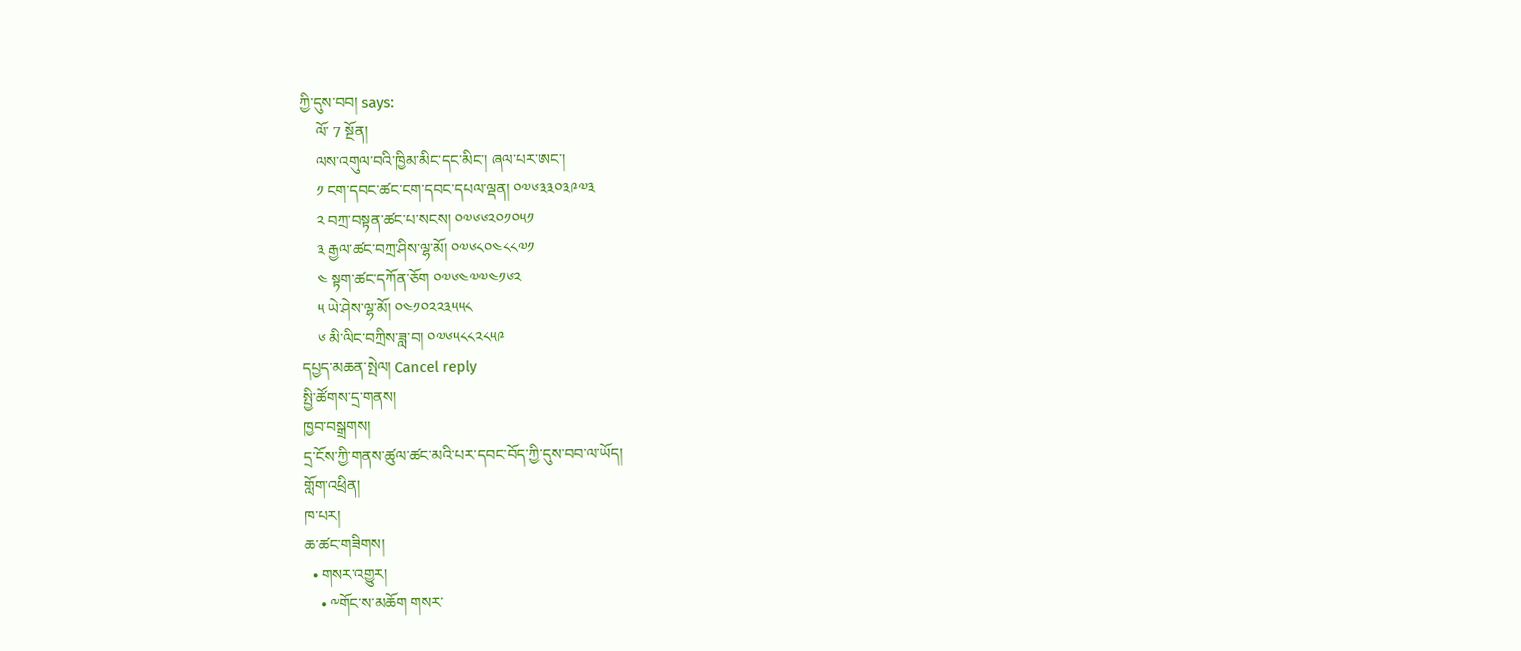ཀྱི་དུས་བབ། says:
    ལོ་ 7 སྔོན།
    ལས་འགུལ་བའི་ཁྱིམ་མིང་དང་མིང་། ཞལ་པར་ཨང་།
    ༡ ངག་དབང་ཚང་ངག་དབང་དཔལ་ལྡན། ༠༧༦༣༣༠༣༩༧༣
    ༢ བཀྲ་བསྟན་ཚང་པ་སངས། ༠༧༦༦༢༠༡༠༥༡
    ༣ རྒྱལ་ཚང་བཀྲ་ཤིས་ལྷ་མོ། ༠༧༦༨༠༤༨༨༧༡
    ༤ སྟག་ཚང་དཀོན་ཅོག ༠༧༦༤༧༧༤༡༦༢
    ༥ ཡེ་ཤེས་ལྷ་མོ། ༠༤༡༠༢༢༣༥༥༨
    ༦ མི་ལིང་བཀྲིས་ཟླ་བ། ༠༧༦༥༨༨༢༨༥༩
དཔྱད་མཆན་སྤེལ། Cancel reply
སྤྱི་ཚོགས་དྲ་གནས།
ཁྱབ་བསྒྲགས།
དྲ་ངོས་ཀྱི་གནས་ཚུལ་ཚང་མའི་པར་དབང་བོད་ཀྱི་དུས་བབ་ལ་ཡོད།
གློག་འཕྲིན།
ཁ་པར།
ཆ་ཚང་གཟིགས།
  • གསར་འགྱུར།
    • ༸གོང་ས་མཆོག གསར་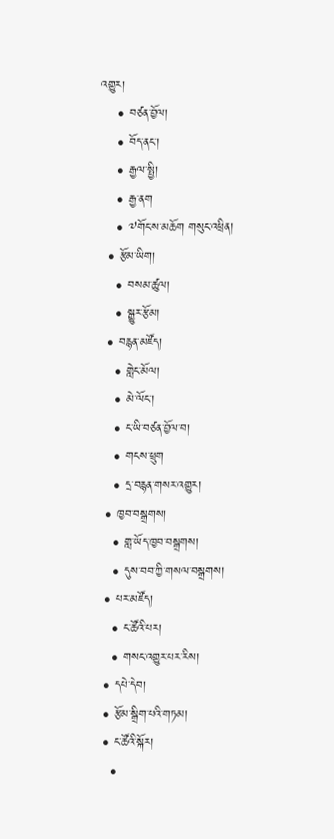འགྱུར།
    • བཙན་བྱོལ།
    • བོད་ནང་།
    • རྒྱལ་སྤྱི།
    • རྒྱ་ནག
    • ༧གོང་ས་མཆོག གསུང་འཕྲིན།
  • རྩོམ་ཡིག།
    • བསམ་ཚུལ།
    • སྒྱུར་རྩོམ།
  • བརྙན་མཛོད།
    • གླེང་མོལ།
    • མེ་ལོང་།
    • ང་ཡི་བཙན་བྱོལ་བ།
    • གངས་ཕྲུག
    • དྲ་བརྙན་གསར་འགྱུར།
  • ཁྱབ་བསྒྲགས།
    • གླ་ཡོད་ཁྱབ་བསྒྲགས།
    • དུས་བབ་ཀྱི་གསལ་བསྒྲགས།
  • པར་མཛོད།
    • ང་ཚོའི་པར།
    • གསང་འགྱུར་པར་རིས།
  • དཔེ་དེབ།
  • རྩོམ་སྒྲིག་པའི་གཏམ།
  • ང་ཚོའི་སྐོར།
    •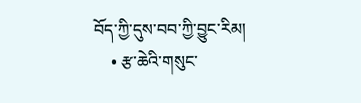བོད་ཀྱི་དུས་བབ་ཀྱི་བྱུང་རིམ།
    • རྩ་ཆེའི་གསུང་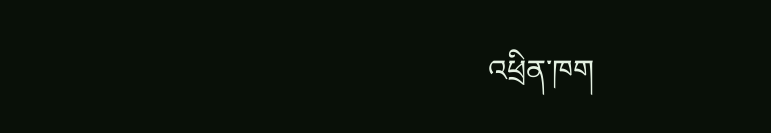འཕྲིན་ཁག